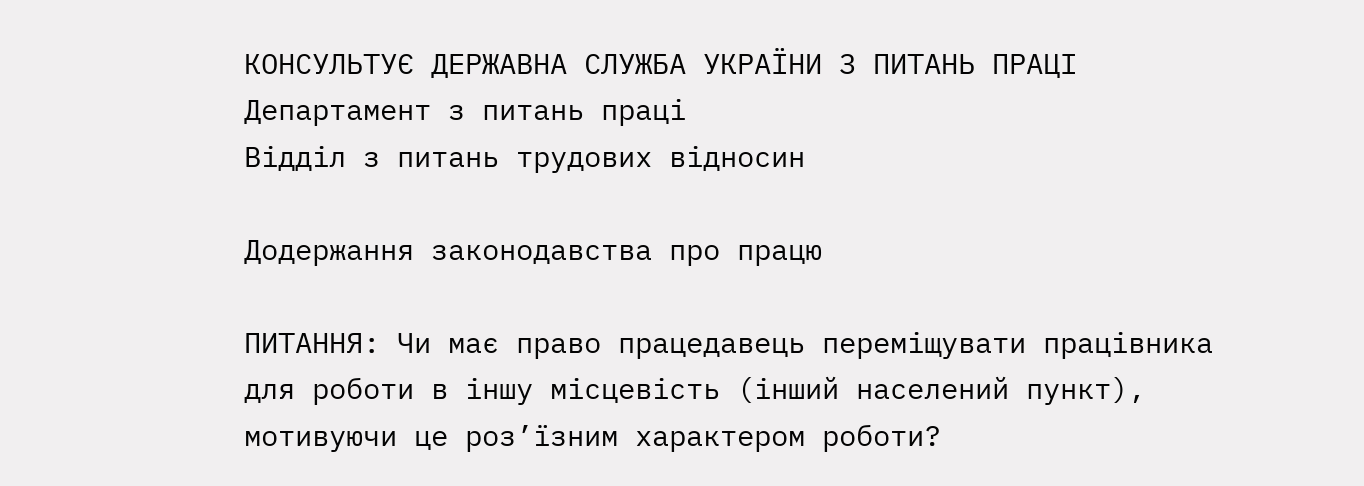КОНСУЛЬТУЄ ДЕРЖАВНА СЛУЖБА УКРАЇНИ З ПИТАНЬ ПРАЦІ
Департамент з питань праці
Відділ з питань трудових відносин

Додержання законодавства про працю

ПИТАННЯ: Чи має право працедавець переміщувати працівника для роботи в іншу місцевість (інший населений пункт), мотивуючи це роз’їзним характером роботи?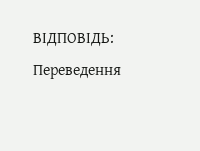ВІДПОВІДЬ: Переведення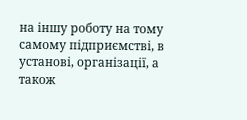на іншу роботу на тому самому підприємстві, в установі, організації, а також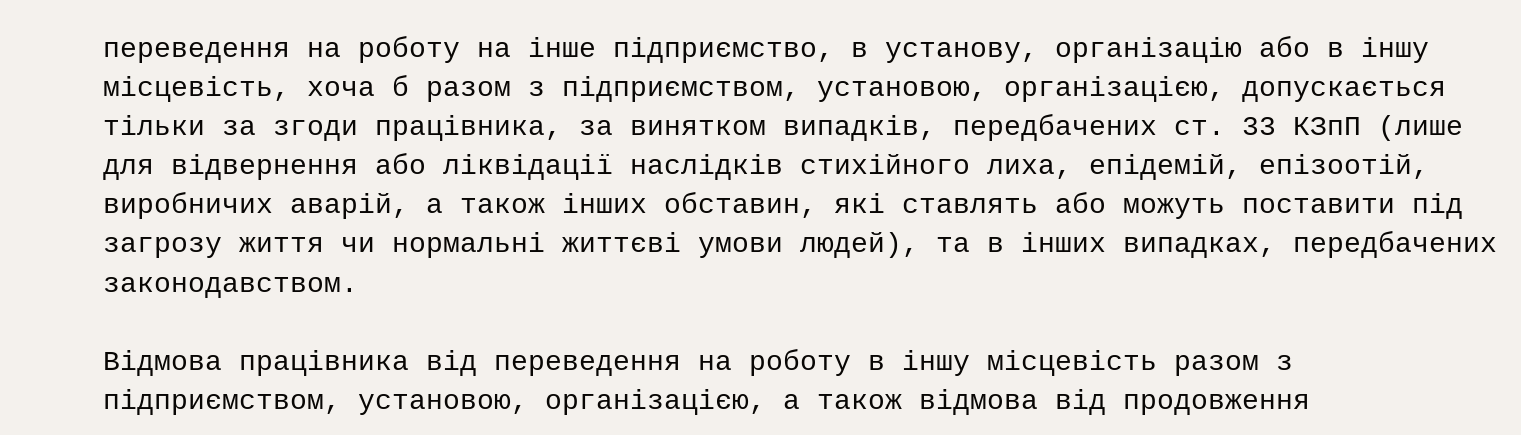переведення на роботу на інше підприємство, в установу, організацію або в іншу місцевість, хоча б разом з підприємством, установою, організацією, допускається тільки за згоди працівника, за винятком випадків, передбачених ст. 33 КЗпП (лише для відвернення або ліквідації наслідків стихійного лиха, епідемій, епізоотій, виробничих аварій, а також інших обставин, які ставлять або можуть поставити під загрозу життя чи нормальні життєві умови людей), та в інших випадках, передбачених законодавством.

Відмова працівника від переведення на роботу в іншу місцевість разом з підприємством, установою, організацією, а також відмова від продовження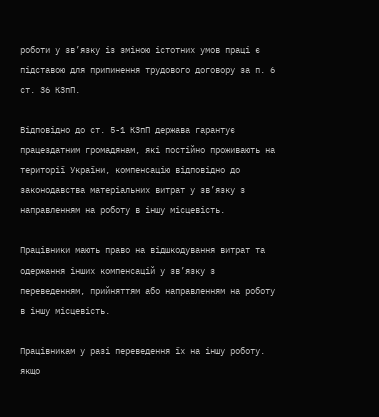роботи у зв’язку із зміною істотних умов праці є підставою для припинення трудового договору за п. 6 ст. 36 КЗпП.

Відповідно до ст. 5-1 КЗпП держава гарантує працездатним громадянам, які постійно проживають на території України, компенсацію відповідно до законодавства матеріальних витрат у зв’язку з направленням на роботу в іншу місцевість.

Працівники мають право на відшкодування витрат та одержання інших компенсацій у зв’язку з переведенням, прийняттям або направленням на роботу в іншу місцевість.

Працівникам у разі переведення їх на іншу роботу. якщо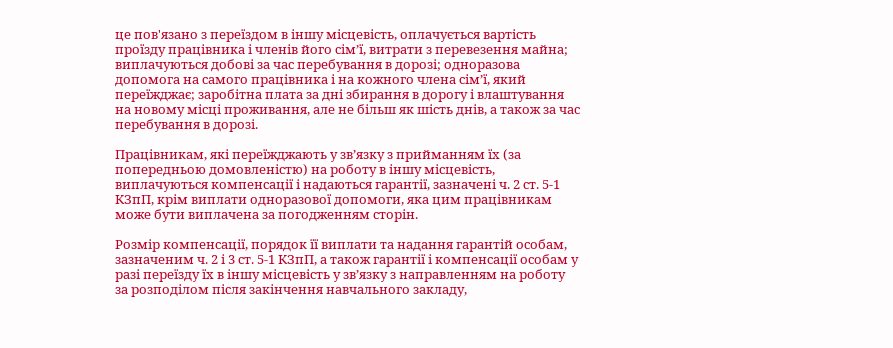це пов'язано з переїздом в іншу місцевість, оплачується вартість проїзду працівника і членів його сім’ї, витрати з перевезення майна; виплачуються добові за час перебування в дорозі; одноразова допомога на самого працівника і на кожного члена сім’ї, який переїжджає; заробітна плата за дні збирання в дорогу і влаштування на новому місці проживання, але не більш як шість днів, а також за час перебування в дорозі.

Працівникам, які переїжджають у зв’язку з прийманням їх (за попередньою домовленістю) на роботу в іншу місцевість, виплачуються компенсації і надаються гарантії, зазначені ч. 2 ст. 5-1 КЗпП, крім виплати одноразової допомоги, яка цим працівникам може бути виплачена за погодженням сторін.

Розмір компенсації, порядок її виплати та надання гарантій особам, зазначеним ч. 2 і 3 ст. 5-1 КЗпП, а також гарантії і компенсації особам у разі переїзду їх в іншу місцевість у зв’язку з направленням на роботу за розподілом після закінчення навчального закладу,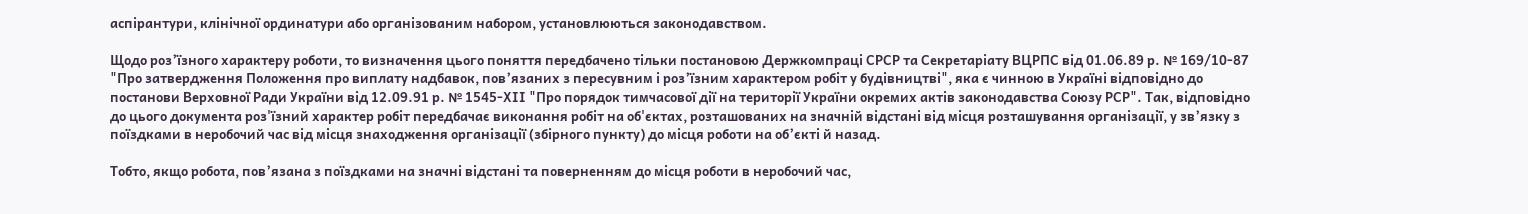аспірантури, клінічної ординатури або організованим набором, установлюються законодавством.

Щодо роз’їзного характеру роботи, то визначення цього поняття передбачено тільки постановою Держкомпраці СРСР та Секретаріату ВЦРПС від 01.06.89 р. № 169/10-87 "Про затвердження Положення про виплату надбавок, пов’язаних з пересувним і роз’їзним характером робіт у будівництві", яка є чинною в Україні відповідно до постанови Верховної Ради України від 12.09.91 р. № 1545-ХІІ "Про порядок тимчасової дії на території України окремих актів законодавства Союзу РСР". Так, відповідно до цього документа роз'їзний характер робіт передбачає виконання робіт на об'єктах, розташованих на значній відстані від місця розташування організації, у зв’язку з поїздками в неробочий час від місця знаходження організації (збірного пункту) до місця роботи на об’єкті й назад.

Тобто, якщо робота, пов’язана з поїздками на значні відстані та поверненням до місця роботи в неробочий час,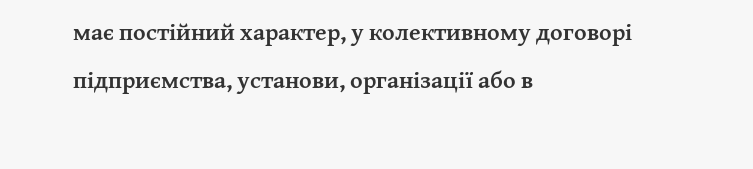має постійний характер, у колективному договорі підприємства, установи, організації або в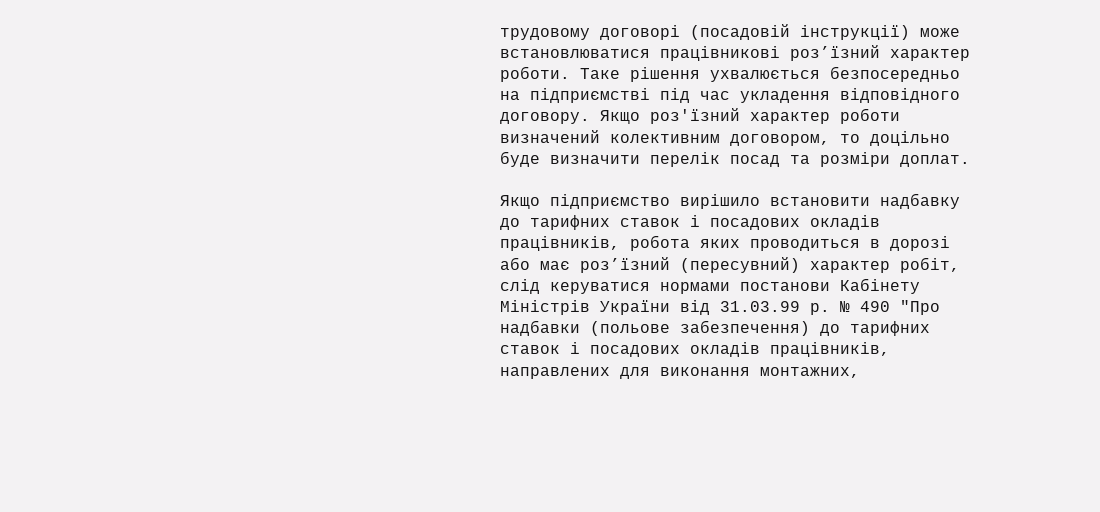трудовому договорі (посадовій інструкції) може встановлюватися працівникові роз’їзний характер роботи. Таке рішення ухвалюється безпосередньо на підприємстві під час укладення відповідного договору. Якщо роз'їзний характер роботи визначений колективним договором, то доцільно буде визначити перелік посад та розміри доплат.

Якщо підприємство вирішило встановити надбавку до тарифних ставок і посадових окладів працівників, робота яких проводиться в дорозі або має роз’їзний (пересувний) характер робіт, слід керуватися нормами постанови Кабінету Міністрів України від 31.03.99 р. № 490 "Про надбавки (польове забезпечення) до тарифних ставок і посадових окладів працівників, направлених для виконання монтажних,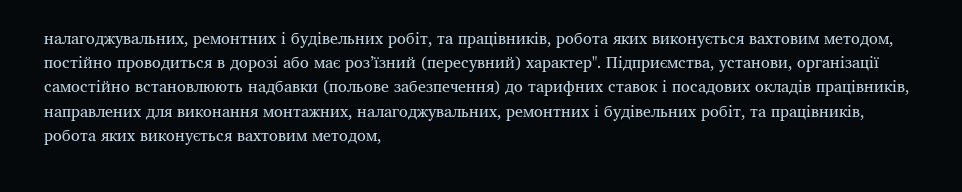налагоджувальних, ремонтних і будівельних робіт, та працівників, робота яких виконується вахтовим методом, постійно проводиться в дорозі або має роз’їзний (пересувний) характер". Підприємства, установи, організації самостійно встановлюють надбавки (польове забезпечення) до тарифних ставок і посадових окладів працівників, направлених для виконання монтажних, налагоджувальних, ремонтних і будівельних робіт, та працівників, робота яких виконується вахтовим методом,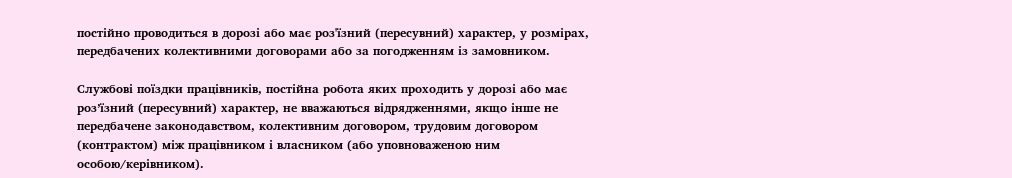постійно проводиться в дорозі або має роз'їзний (пересувний) характер, у розмірах, передбачених колективними договорами або за погодженням із замовником.

Службові поїздки працівників, постійна робота яких проходить у дорозі або має роз’їзний (пересувний) характер, не вважаються відрядженнями, якщо інше не передбачене законодавством, колективним договором, трудовим договором (контрактом) між працівником і власником (або уповноваженою ним особою/керівником).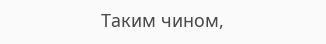Таким чином,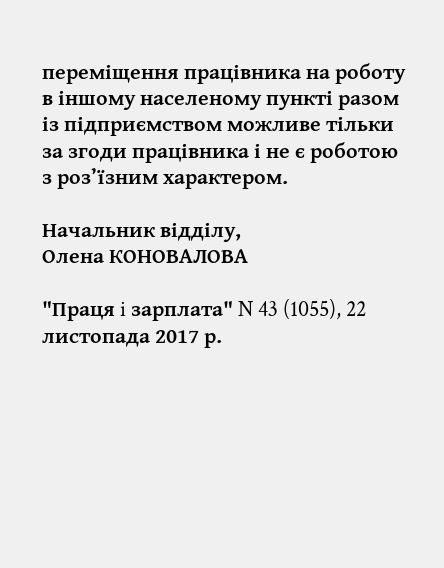переміщення працівника на роботу в іншому населеному пункті разом із підприємством можливе тільки за згоди працівника і не є роботою з роз’їзним характером.

Начальник відділу,
Олена КОНОВАЛОВА

"Праця i зарплата" N 43 (1055), 22 листопада 2017 р.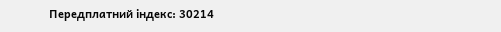Передплатний iндекс: 30214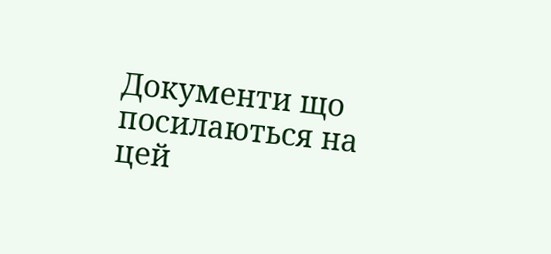Документи що посилаються на цей